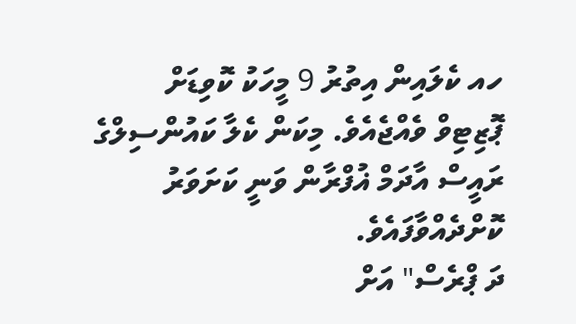ހއ ކެލައިން އިތުރު 9 މީހަކު ކޮވިޑަށް ޕޮޒިޓިވް ވެއްޖެއެވެ. މިކަން ކެލާ ކައުންސިލްގެ ރައީސް އާދަމް ޣުފްރާން ވަނީ ކަށަވަރު ކޮށްދެއްވާފައެވެ.
ދަ ޕްރެސް" އަށް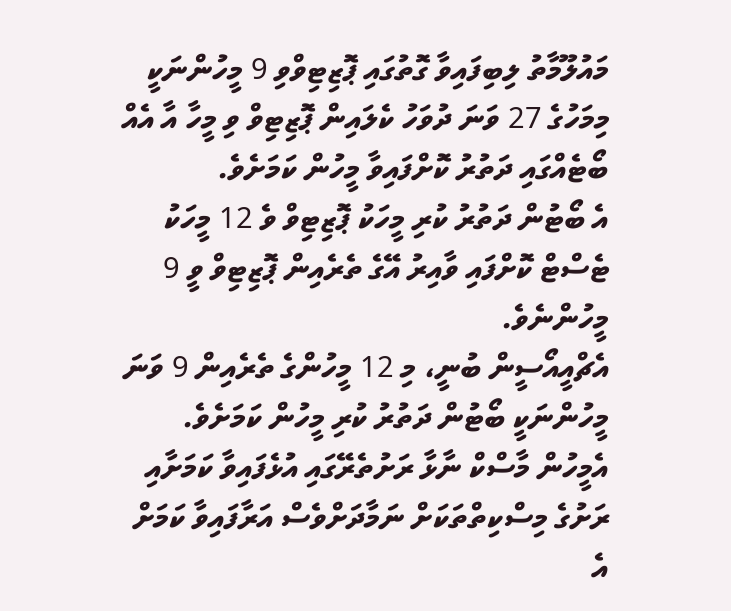މައުލޫމާތު ލިބިފައިވާ ގޮތުގައި ޕޮޒިޓިވްވި 9 މީހުންނަކީ މިމަހުގެ 27 ވަނަ ދުވަހު ކެލައިން ޕޮޒިޓިވް ވި މީހާ އާ އެއް ބޯޓެއްގައި ދަތުރު ކޮށްފައިވާ މީހުން ކަމަށެވެ.
އެ ބޯޓުން ދަތުރު ކުރި މީހަކު ޕޮޒިޓިވް ވެ 12 މީހަކު ޓެސްޓް ކޮށްފައި ވާއިރު އޭގެ ތެރެއިން ޕޮޒިޓިވް ވީ 9 މީހުންނެވެ.
އެޗްއީއޯސީން ބުނީ، މި 12 މީހުންގެ ތެރެއިން 9 ވަނަ މީހުންނަކީ ބޯޓުން ދަތުރު ކުރި މީހުން ކަމަށެވެ.
އެމީހުން މާސްކް ނާޅާ ރަށުތެރޭގައި އުޅެފައިވާ ކަމަށާއި ރަށުގެ މިސްކިތްތަކަށް ނަމާދަށްވެސް އަރާފައިވާ ކަމަށް އެ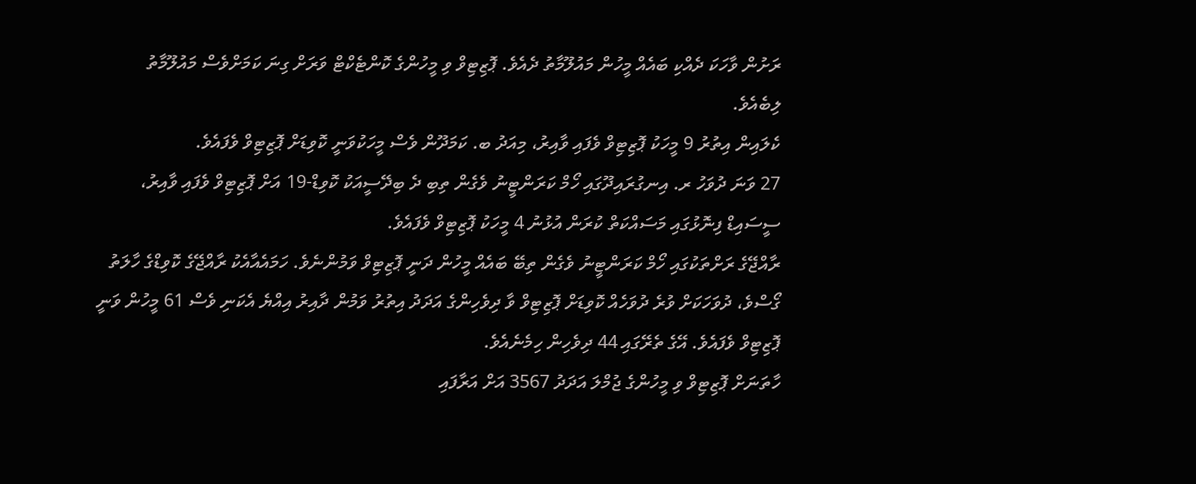ރަށުން ވާހަކަ ދެއްކި ބައެއް މީހުން މައުލޫމާތު ދެއެވެ. ޕޮޒިޓިވް ވި މީހުންގެ ކޮންޓެކްޓް ވަރަށް ގިނަ ކަމަށްވެސް މައުލޫމާތު ލިބެއެވެ.
ކެލައިން އިތުރު 9 މީހަކު ޕޮޒިޓިވް ވެފައި ވާއިރު، މިއަދު ބ. ކަމަދޫން ވެސް މީހަކުވަނީ ކޮވިޑަށް ޕޮޒިޓިވް ވެފައެވެ.
27 ވަނަ ދުވަހު ރ. އިނގުރައިދޫގައި ހޯމް ކަރަންޓީނު ވެގެން ތިބި ދެ ބިދޭސީއަކު ކޮވިޑް-19 އަށް ޕޮޒިޓިވް ވެފައި ވާއިރު، ސީސައިޑް ފިނޮޅުގައި މަސައްކަތް ކުރަން އުޅުނު 4 މީހަކު ޕޮޒިޓިވް ވެފައެވެ.
ރާއްޖޭގެ ރަށްތަކުގައި ހޯމް ކަރަންޓީނު ވެގެން ތިބޭ ބައެއް މީހުން ދަނީ ޕޮޒިޓިވް ވަމުންނެވެ. ހަމައެއާއެކު ރާއްޖޭގެ ކޮވިޑްގެ ހާލަތު ގޯސްވެ، ދުވަހަކަށް ވުރެ ދުވަހެއް ކޮވިޑަށް ޕޮޒިޓިވް ވާ ދިވެހިންގެ އަދަދު އިތުރު ވަމުން ދާއިރު އިއްޔެ އެކަނި ވެސް 61 މީހުން ވަނީ ޕޮޒިޓިވް ވެފައެވެ. އޭގެ ތެރޭގައި 44 ދިވެހިން ހިމެނެއެވެ.
ހާތަނަށް ޕޮޒިޓިވް ވި މީހުންގެ ޖުމްލަ އަދަދު 3567 އަށް އަރާފައި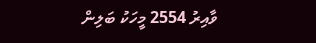ވާއިރު 2554 މީހަކު ބަލިން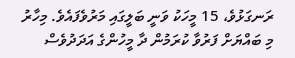ރަނގަޅުވެ، 15 މީހަކު ވަނީ ބަލީގައި މަރުވެފައެވެ. މިހާރު މި ބައްޔަށް ފަރުވާ ކުރަމުން ދާ މީހުންގެ އަދަދުވެސް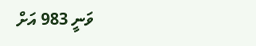ވަނީ 983 އަށް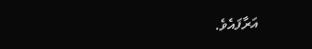އަރާފައެވެ.